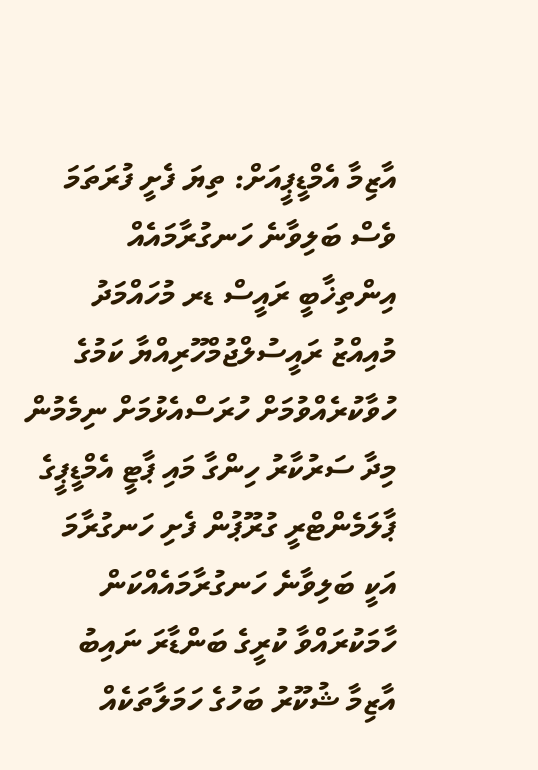އާޒިމާ އެމްޑީޕީއަށް: ތިޔަ ފެށީ ފުރަތަމަ ވެސް ބަލިވާނެ ހަނގުރާމައެއް
އިންތިޚާބީ ރައީސް ޑރ މުހައްމަދު މުއިއްޒު ރައީސުލްޖުމްހޫރިއްޔާ ކަމުގެ ހުވާކުރެއްވުމަށް ހުރަސްއެޅުމަށް ނިމެމުން މިދާ ސަރުކާރު ހިންގާ މައި ޕާޓީ އެމްޑީޕީގެ ޕާލަމެންޓްރީ ގުރޫޕުން ފެށި ހަނގުރާމަ އަކީ ބަލިވާނެ ހަނގުރާމައެއްކަން ހާމަކުރައްވާ ކުރީގެ ބަންޑާރަ ނައިބު އާޒިމާ ޝުކޫރު ބަހުގެ ހަމަލާތަކެއް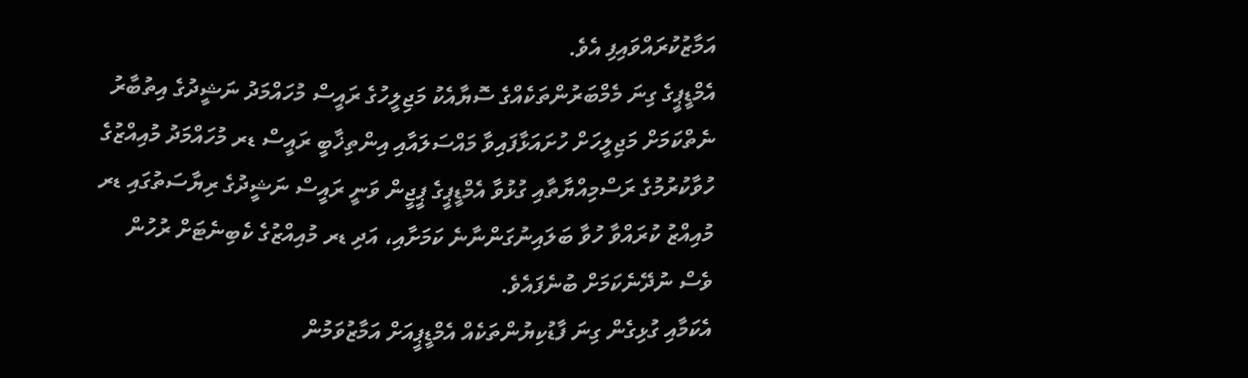އަމާޒުކުރައްވައިފި އެވެ.
އެމްޑީޕީގެ ގިނަ މެމްބަރުންތަކެއްގެ ސޮޔާއެކު މަޖިލީހުގެ ރައީސް މުހައްމަދު ނަޝީދުގެ އިތުބާރު ނެތްކަމަށް މަޖިލީހަށް ހުށައަޅާފައިވާ މައްސަލައާއި އިންތިޚާބީ ރައީސް ޑރ މުހައްމަދު މުއިއްޒުގެ ހުވާކުރުމުގެ ރަސްމިއްޔާތާއި ގުޅުވާ އެމްޑީޕީގެ ޕީޖީން ވަނީ ރައީސް ނަޝީދުގެ ރިޔާސަތުގައި ޑރ މުއިއްޒު ކުރައްވާ ހުވާ ބަލައިނުގަންނާނެ ކަމަށާއި، އަދި ޑރ މުއިއްޒުގެ ކެބިނެޓަށް ރުހުން ވެސް ނުދޭނެކަމަށް ބުނެފައެވެ.
އެކަމާއި ގުޅިގެން ގިނަ ފާޑުކިޔުންތަކެއް އެމްޑީޕީއަށް އަމާޒުވަމުން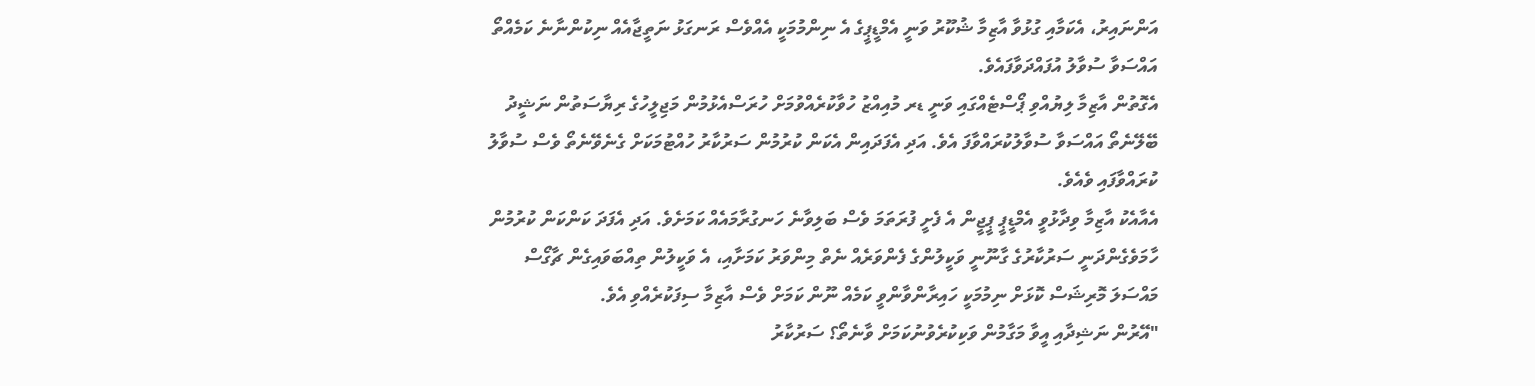އަންނައިރު، އެކަމާއި ގުޅުވާ އާޒިމާ ޝުކޫރު ވަނީ އެމްޑީޕީގެ އެ ނިންމުމަކީ އެއްވެސް ރަނގަޅު ނަތީޖާއެއް ނިކުންނާނެ ކަމެއްތޯ އައްސަވާ ސުވާލު އުފައްދަވާފައެވެ.
އެގޮތުން އާޒިމާ ލިޔުއްވި ޕޯސްޓެއްގައި ވަނީ ޑރ މުއިއްޒު ހުވާކުރެއްވުމަށް ހުރަސްއެޅުމުން މަޖިލީހުގެ ރިޔާސަތުން ނަޝީދު ބޭލޭނެތޯ އައްސަވާ ސުވާލުކުރައްވާފަ އެވެ. އަދި އެފަދައިން އެކަން ކުރުމުން ސަރުކާރު ހުއްޓުމަކަށް ގެނެވޭނެތޯ ވެސް ސުވާލު ކުރައްވާފައި ވެއެވެ.
އެއާއެކު އާޒިމާ ވިދާޅުވީ އެމްޑީޕީ ޕީޖީން އެ ފެށީ ފުރަތަމަ ވެސް ބަލިވާނެ ހަނގުރާމައެއް ކަމަށެވެ. އަދި އެފަދަ ކަންކަން ކުރުމުން ހާމަވެގެންދަނީ ސަރުކާރުގެ ގާނޫނީ ވަކީލުންގެ ފެންވަރެއް ނެތް މިންވަރު ކަމަށާއި، އެ ވަކީލުން ތިއްބަވައިގެން ޗާގޯސް މައްސަލަ މޮރިޝަސް ކޮޅަށް ނިމުމަކީ ހައިރާންވާންވީ ކަމެއް ނޫން ކަމަށް ވެސް އާޒިމާ ސިފަކުރެއްވި އެވެ.
"އޭރުން ނަޝިދާއި އީވާ މަގާމުން ވަކިކުރެވުނުކަމަށް ވާނެތޯ؟ ސަރުކާރު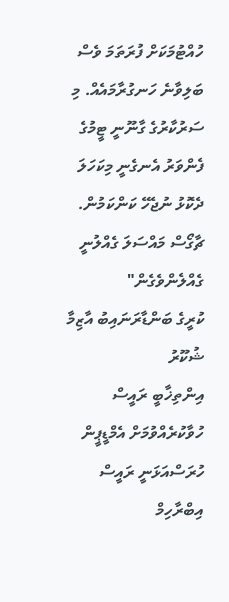ހުއްޓުމަކަށް ފުރަތަމަ ވެސް ބަލިވާނެ ހަނގުރާމައެއް. މި ސަރުކާރުގެ ގާނޫނީ ޓީމުގެ ފެންވަރު އެނގެނީ މިކަހަލަ ދެކޮޅު ނުޖެހޭ ކަންކަމުން. ޗާގޯސް މައްސަލަ ގެއްލުނީ ގެއްލެންވެގެން"
ކުރީގެ ބަންޑާރަނައިބު އާޒިމާ ޝުކޫރު
އިންތިޚާބީ ރައީސް ހުވާކުރެއްވުމަށް އެމްޑީޕީން ހުރަސްއަޅަނީ ރައީސް އިބްރާހިމް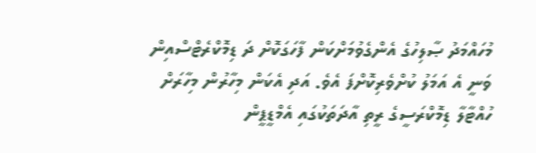މުހައްމަދު ޞާލިހުގެ އެންގެވުމަށްކަން ފާހަގަކޮށް ދަ ޑިމޮކްރެޓްސްއިން ވަނީ އެ އަމަލު ކުށްވެރިކޮށްފަ އެވެ. އަދި އެކަން މިހާރުން މިހާރަށް ހުއްޓާލާ ޑިމޮކްރަސީގެ ރީތި އާދަތަކުގައި އެމްޑީޕީން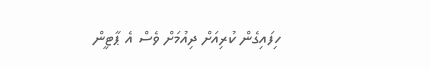ހިފައިގެން ކުރިއަށް ދިއުމަށް ވެސް އެ ޕާޓީން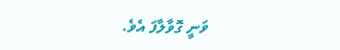ވަނީ ގޮވާލާފަ އެވެ.